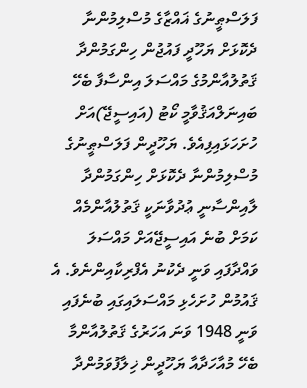ފަލަސްޠީނުގެ ޣައްޒާގެ މުސްލިމުންނާ ދެކޮޅަށް ޔަހޫދީ ފައުޖުން ހިންގަމުންދާ ޤަތުލުއާންމުގެ މައްސަލަ އިންސާފާ ބެހޭ ބައިނަލްއަޤުވާމީ ކޯޓު (އައިސީޖޭ)އަށް ހުށަހަޅައިފިއެވެ. ޔަހޫދީން ފަލަސްޠީނުގެ މުސްލިމުންނާ ދެކޮޅަށް ހިންގަމުންދާ ލާއިންސާނީ ޢުދުވާނަކީ ޤަތުލުއާންމެއް ކަމަށް ބުނެ އައިސީޖޭއަށް މައްސަލަ ވައްދާފައި ވަނީ ދެކުނު އެފްރިކާއިންނެވެ. އެ ޤައުމުން ހުށަހެޅި މައްސަލައިގައި ބުނެފައި ވަނީ 1948 ވަނަ އަހަރުގެ ޤަތުލުއާންމާ ބެހޭ މުއާހަދާއާ ޔަހޫދީން ޚިލާފުވަމުންދާ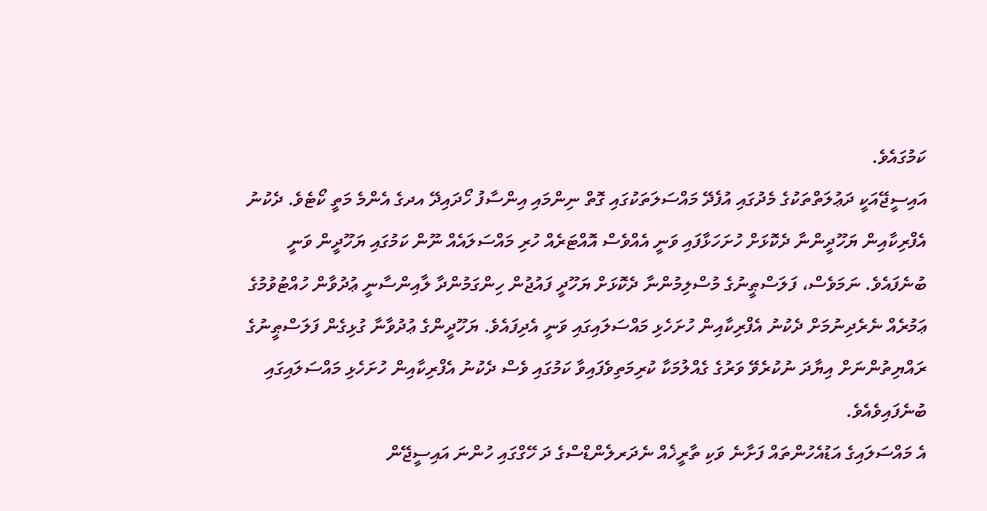ކަމުގައެވެ.
އައިސީޖޭއަކީ ދަޢުލަތްތަކުގެ މެދުގައި އުފެދޭ މައްސަލަތަކުގައި ގޮތް ނިންމައި އިންސާފު ހޯދައިދޭ އދގެ އެންމެ މަތީ ކޯޓެވެ. ދެކުނު އެފްރިކާއިން ޔަހޫދީންނާ ދެކޮޅަށް ހުށަހަޅާފައި ވަނީ އެއްވެސް އޮއްޓަރެއް ހުރި މައްސަލައެއް ނޫން ކަމުގައި ޔަހޫދީން ވަނީ ބުނެފައެވެ. ނަމަވެސް، ފަލަސްޠީނުގެ މުސްލިމުންނާ ދެކޮޅަށް ޔަހޫދީ ފައުޖުން ހިންގަމުންދާ ލާއިންސާނީ ޢުދުވާން ހުއްޓުވުމުގެ ޢަމުރެއް ނެރެދިނުމަށް ދެކުނު އެފްރިކާއިން ހުށަހެޅި މައްސަލައިގައި ވަނީ އެދިފައެވެ. ޔަހޫދީންގެ ޢުދުވާނާ ގުޅިގެން ފަލަސްޠީނުގެ ރައްޔިތުންނަށް އިޔާދަ ނުކުރެވޭ ވަރުގެ ގެއްލުމަކާ ކުރިމަތިވެފައިވާ ކަމުގައި ވެސް ދެކުނު އެފްރިކާއިން ހުށަހެޅި މައްސަލައިގައި ބުނެފައިވެއެވެ.
އެ މައްސަލައިގެ އަޑުއެހުންތައް ފަށާނެ ވަކި ތާރީޚެއް ނެދަރލެންޑްސްގެ ދަ ހޭގްގައި ހުންނަ އައިސީޖޭން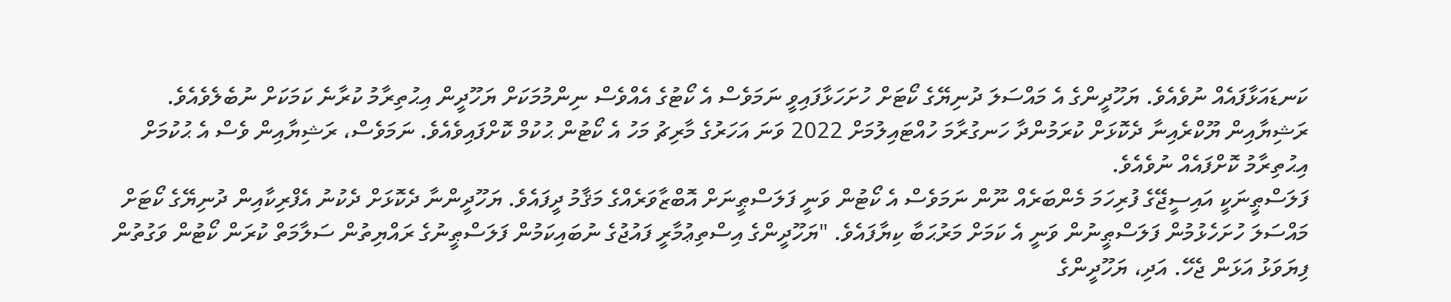ކަނޑައަޅާފައެއް ނުވެއެވެ. ޔަހޫދީންގެ އެ މައްސަލަ ދުނިޔޭގެ ކޯޓަށް ހުށަހަޅާފައިވީ ނަމަވެސް އެ ކޯޓުގެ އެއްވެސް ނިންމުމަކަށް ޔަހޫދީން އިޙުތިރާމު ކުރާނެ ކަމަކަށް ނުބެލެވެއެވެ. ރަޝިޔާއިން ޔޫކްރެއިނާ ދެކޮޅަށް ކުރަމުންދާ ހަނގުރާމަ ހުއްޓައިލުމަށް 2022 ވަނަ އަހަރުގެ މާރިޗު މަހު އެ ކޯޓުން ޙުކުމް ކޮށްފައިވެއެވެ. ނަމަވެސް، ރަޝިޔާއިން ވެސް އެ ޙުކުމަށް އިޙުތިރާމު ކޮށްފައެއް ނުވެއެވެ.
ފަލަސްޠީނަކީ އައިސީޖޭގެ ފުރިހަމަ މެންބަރެއް ނޫން ނަމަވެސް އެ ކޯޓުން ވަނީ ފަލަސްޠީނަށް އޮބްޒާވަރެއްގެ މަޤާމު ދީފައެވެ. ޔަހޫދީންނާ ދެކޮޅަށް ދެކުނު އެފްރިކާއިން ދުނިޔޭގެ ކޯޓަށް މައްސަލަ ހުށަހެޅުމުން ފަލަސްޠީނުން ވަނީ އެ ކަމަށް މަރުޙަބާ ކިޔާފައެވެ. "ޔަހޫދީންގެ އިސްތިޢުމާރީ ފައުޖުގެ ނުބައިކަމުން ފަލަސްޠީނުގެ ރައްޔިތުން ސަލާމަތް ކުރަން ކޯޓުން ވަގުތުން ފިޔަވަޅު އަޅަން ޖެހޭ. އަދި، ޔަހޫދީންގެ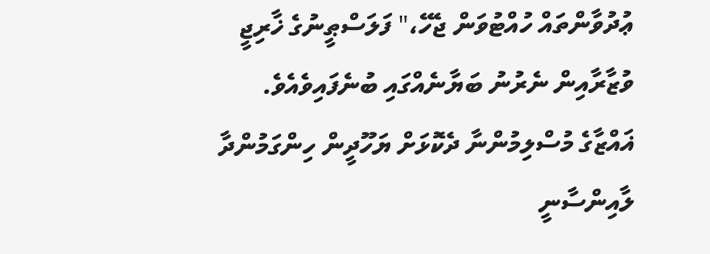ޢުދުވާންތައް ހުއްޓުވަން ޖެހޭ،" ފަލަސްޠީނުގެ ޚާރިޖީ ވުޒާރާއިން ނެރުނު ބަޔާނެއްގައި ބުނެފައިވެއެވެ.
ޣައްޒާގެ މުސްލިމުންނާ ދެކޮޅަށް ޔަހޫދީން ހިންގަމުންދާ ލާއިންސާނީ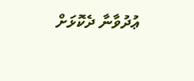ޢުދުވާނާ ދެކޮޅަށް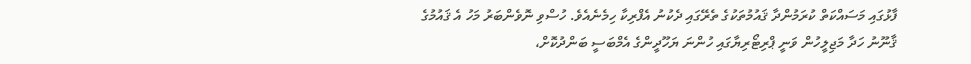ފާޅުގައި މަސައްކަތް ކުރަމުންދާ ޤައުމުތަކުގެ ތެރޭގައި ދެކުނު އެފްރިކާ ހިމެނެއެވެ. ހުސްވި ނޮވެންބަރު މަހު އެ ޤައުމުގެ ޤާނޫނު ހަދާ މަޖިލީހުން ވަނީ ޕްރިޓޯރިޔާގައި ހުންނަ ޔަހޫދީންގެ އެމްބަސީ ބަންދުކޮށް،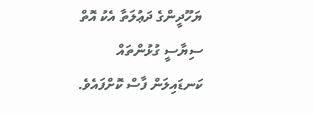ޔަހޫދީންގެ ދަޢުލަތާ އެކު އޮތް ސިޔާސީ ގުޅުންތައް ކަނޑައިލަން ފާސް ކޮށްފައެވެ.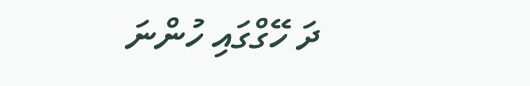ދަ ހޭގްގައި ހުންނަ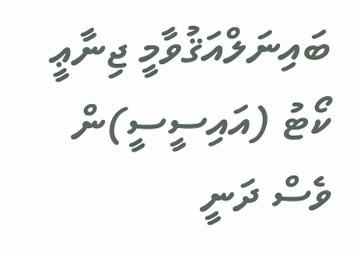ބައިނަލްއަޤުވާމީ ޖިނާޢީ ކޯޓު (އައިސީސީ)ން ވެސް ދަނީ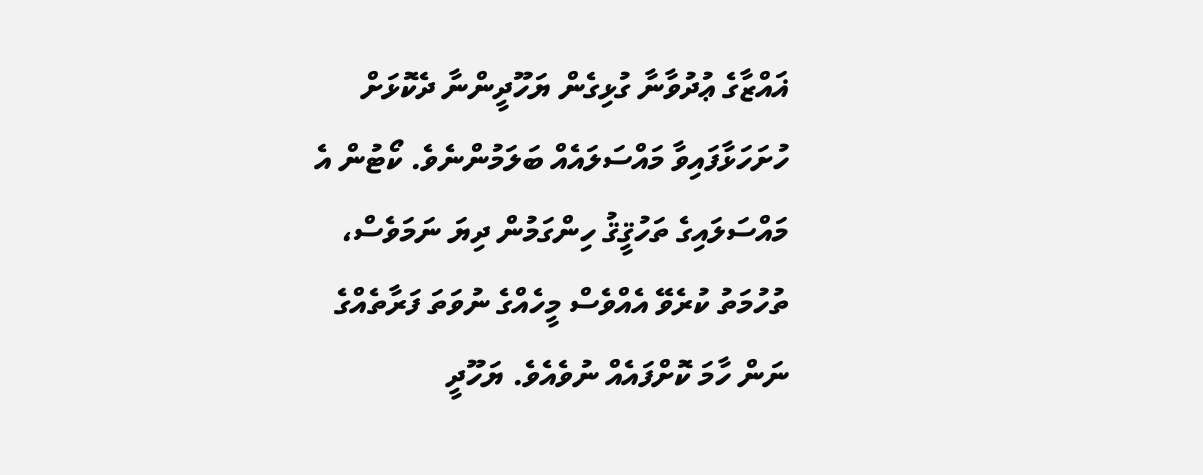ޣައްޒާގެ ޢުދުވާނާ ގުޅިގެން ޔަހޫދީންނާ ދެކޮޅަށް ހުށަހަޅާފައިވާ މައްސަލައެއް ބަލަމުންނެވެ. ކޯޓުން އެ މައްސަލައިގެ ތަހުޤީޤު ހިންގަމުން ދިޔަ ނަމަވެސް، ތުހުމަތު ކުރެވޭ އެއްވެސް މީހެއްގެ ނުވަތަ ފަރާތެއްގެ ނަން ހާމަ ކޮށްފައެއް ނުވެއެވެ. ޔަހޫދީ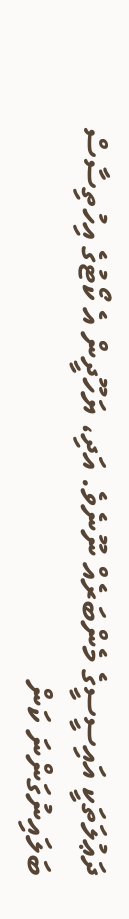ދަޢުލަތަކީ އައިސީސީގެ މެންބަރެއް ނޫނެވެ. އަދި، ޔަހޫދީން އެ ކޯޓުގެ އިހުތިސާސް ބަލައިނުގަންނަ ކަން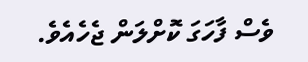ވެސް ފާހަގަ ކޮށްލަން ޖެހެއެވެ.